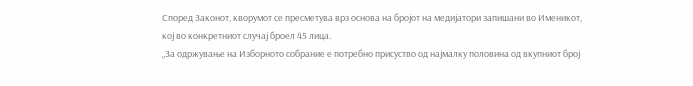Според Законот, кворумот се пресметува врз основа на бројот на медијатори запишани во Именикот, кој во конкретниот случај броел 45 лица.
„За одржување на Изборното собрание е потребно присуство од најмалку половина од вкупниот број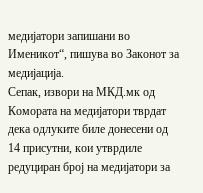медијатори запишани во Именикот“, пишува во Законот за медијација.
Сепак, извори на МКД.мк од Комората на медијатори тврдат дека одлуките биле донесени од 14 присутни, кои утврдиле редуциран број на медијатори за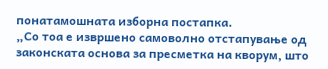понатамошната изборна постапка.
„Со тоа е извршено самоволно отстапување од законската основа за пресметка на кворум, што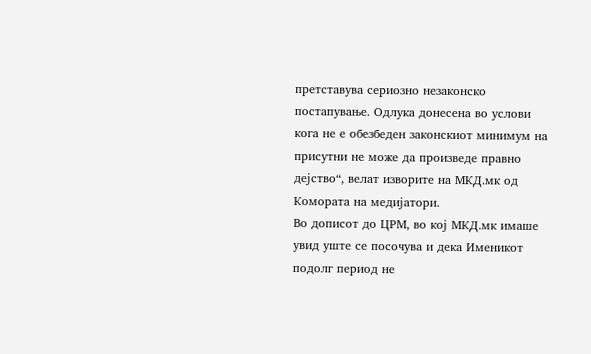претставува сериозно незаконско постапување. Одлука донесена во услови кога не е обезбеден законскиот минимум на присутни не може да произведе правно дејство“, велат изворите на МКД.мк од Комората на медијатори.
Во дописот до ЦРМ, во кој МКД.мк имаше увид уште се посочува и дека Именикот подолг период не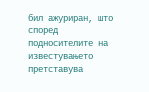бил ажуриран, што според подносителите на известувањето претставува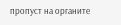пропуст на органите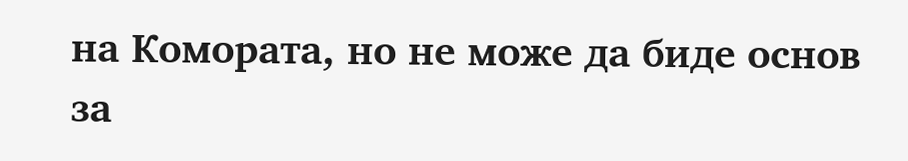на Комората, но не може да биде основ за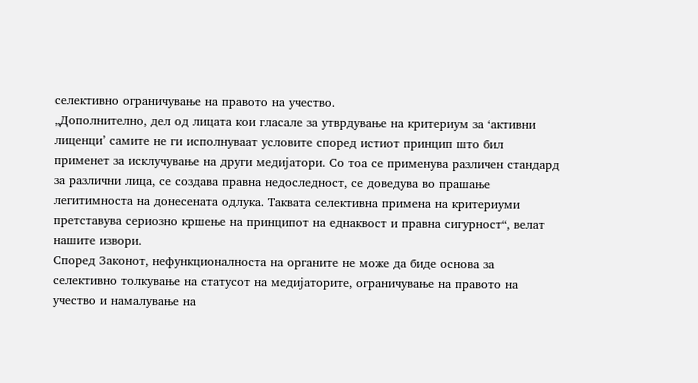селективно ограничување на правото на учество.
„Дополнително, дел од лицата кои гласале за утврдување на критериум за ‘активни лиценци’ самите не ги исполнуваат условите според истиот принцип што бил применет за исклучување на други медијатори. Со тоа се применува различен стандард за различни лица, се создава правна недоследност, се доведува во прашање легитимноста на донесената одлука. Таквата селективна примена на критериуми претставува сериозно кршење на принципот на еднаквост и правна сигурност“, велат нашите извори.
Според Законот, нефункционалноста на органите не може да биде основа за селективно толкување на статусот на медијаторите, ограничување на правото на учество и намалување на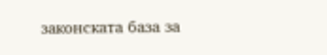законската база за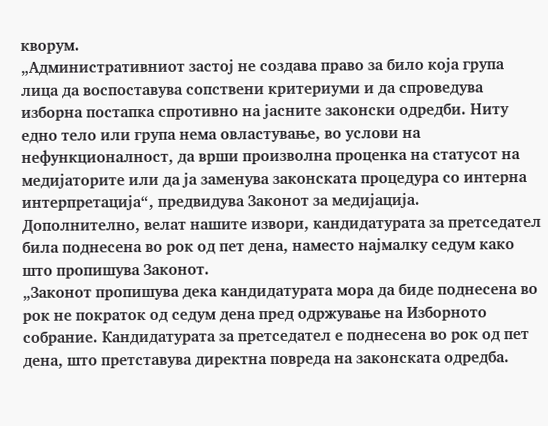кворум.
„Административниот застој не создава право за било која група лица да воспоставува сопствени критериуми и да спроведува изборна постапка спротивно на јасните законски одредби. Ниту едно тело или група нема овластување, во услови на нефункционалност, да врши произволна проценка на статусот на медијаторите или да ја заменува законската процедура со интерна интерпретација“, предвидува Законот за медијација.
Дополнително, велат нашите извори, кандидатурата за претседател била поднесена во рок од пет дена, наместо најмалку седум како што пропишува Законот.
„Законот пропишува дека кандидатурата мора да биде поднесена во рок не пократок од седум дена пред одржување на Изборното собрание. Кандидатурата за претседател е поднесена во рок од пет дена, што претставува директна повреда на законската одредба.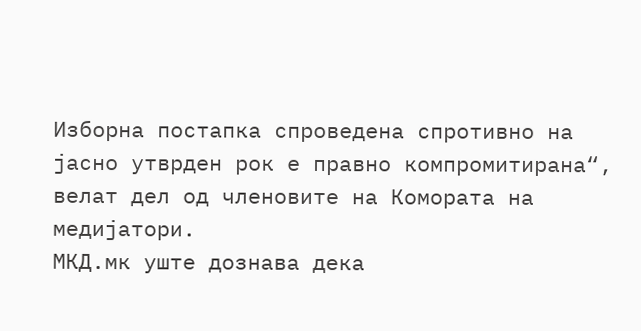Изборна постапка спроведена спротивно на јасно утврден рок е правно компромитирана“, велат дел од членовите на Комората на медијатори.
МКД.мк уште дознава дека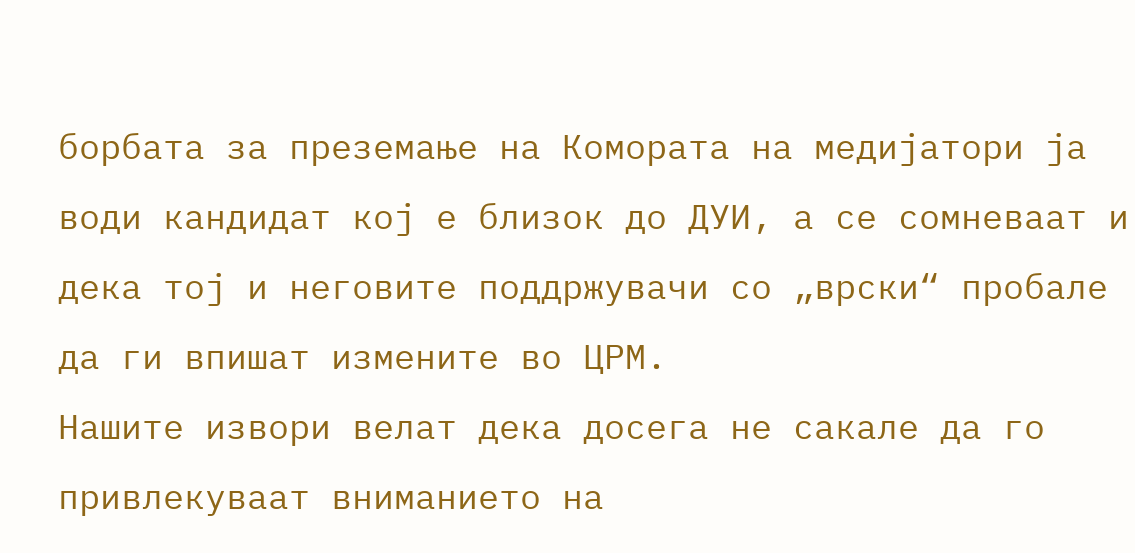борбата за преземање на Комората на медијатори ја води кандидат кој е близок до ДУИ, а се сомневаат и дека тој и неговите поддржувачи со „врски“ пробале да ги впишат измените во ЦРМ.
Нашите извори велат дека досега не сакале да го привлекуваат вниманието на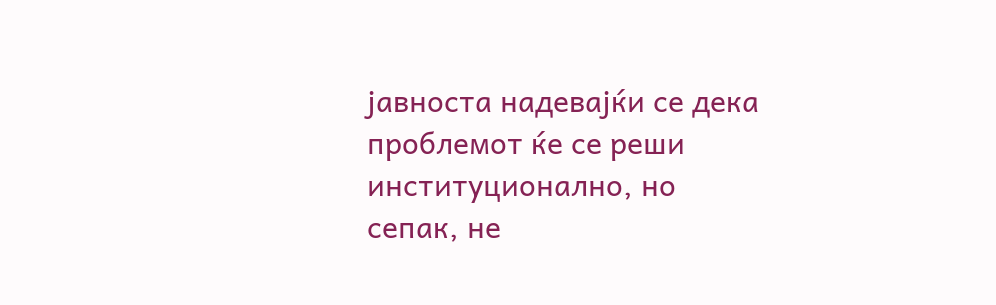јавноста надевајќи се дека проблемот ќе се реши институционално, но сепак, не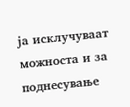ја исклучуваат можноста и за поднесување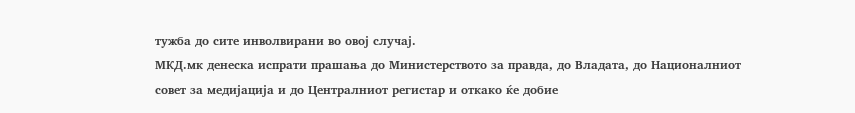тужба до сите инволвирани во овој случај.
МКД.мк денеска испрати прашања до Министерството за правда, до Владата, до Националниот совет за медијација и до Централниот регистар и откако ќе добие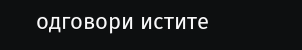одговори истите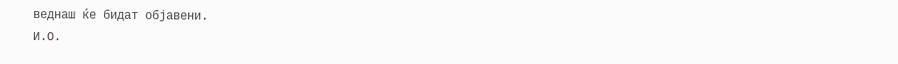веднаш ќе бидат објавени.
И.О.